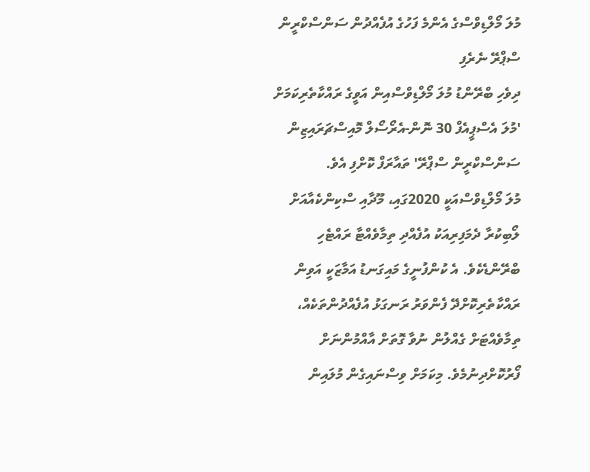މުލަ މޯލްޑިވްސްގެ އެންމެ ފަހުގެ އުފެއްދުން ސަންސްކްރީން ސްޕްރޭ ނެރެފި
ދިވެހި ބްރޭންޑު މުލަ މޯލްޑިވްސްއިން އަވީގެ ރައްކާތެރިކަމަށް 'މުލަ އެސްޕީއެފް 30 ނޮން-އެރޯސޯލް މޮއިސްޗަރައިޒިން ސަންސްކްރީން ސްޕްރޭ' ތައާރަފް ކޮށްފި އެވެ.
މުލަ މޯލްޑިވްސްއަކީ 2020ގައި، މޫދާއި ސްކިންކެއާއަށް ލޯބިކުރާ ދެމަފިރިއަކު އުފެއްދި ތިމާވެއްޓާ ރައްޓެހި ބްރޭންޑެކެވެ. އެ ކުންފުނީގެ މައިގަނޑު އަމާޒަކީ އަވިން ރައްކާތެރިކޮށްދޭ ފެންވަރު ރަނގަޅު އުފެއްދުންތަކެއް، ތިމާވެއްޓަށް ގެއްލުން ނުވާ ގޮތަށް އާއްމުންނަށް ފޯރުކޮށްދިނުމެވެ. މިކަމަށް ވިސްނައިގެން މުލައިން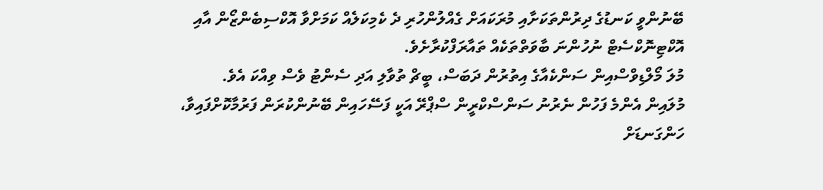ބޭނުންވީ ކަނޑުގެ ދިރުންތަކަށާއި މުރަކައަށް ގެއްލުންހުރި ދެ ކެމިކަލެއް ކަމަށްވާ އޮކްސިބެންޒޯން އާއި އޮކްޓިނޮކްސެޓް ނުހުންނަ ބާވަތްތަކެއް ތައާރަފްކުރާށެވެ.
މުލަ މޯލްޑިވްސްއިން ސަންކެއާގެ އިތުރުން ދަބަސް، ބީޗް ތުވާލި އަދި ސެންޓު ވެސް ވިއްކަ އެވެ.
މުލައިން އެންމެ ފަހުން ނެރުނު ސަންސްކްރީން ސްޕްރޭ އަކީ ފަސޭހައިން ބޭނުންކުރަން ފަރުމާކޮށްފައިވާ، ހަންގަނޑަށް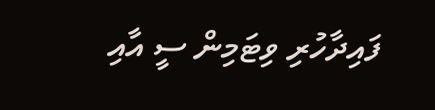ފައިދާހުރި ވިޓަމިން ސީ އާއި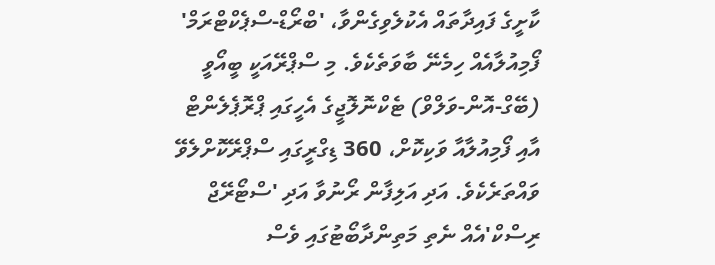ކާށީގެ ފައިދާތައް އެކުލެވިގެންވާ، 'ބްރޯޑް-ސްޕެކްޓްރަމް' ފޯމިއުލާއެއް ހިމެނޭ ބާވަތެކެވެ. މި ސްޕްރޭއަކީ ބީއޯވީ (ބޭގް-އޮން-ވަލްވް) ޓެކްނޮލޮޖީގެ އެހީގައި ޕްރޮޕެލެންޓް އާއި ފޯމިއުލާއާ ވަކިކޮށް، 360 ޑިގްރީގައި ސްޕްރޭކޮށްލެވޭ ވައްތަރެކެވެ. އަދި އަލިފާން ރޯނުވާ އަދި 'ސްޓޯރޭޖް ރިސްކް'އެއް ނެތި މަތިންދާބޯޓުގައި ވެސް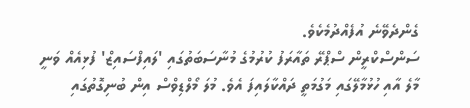ގެންދެވޭނެ އުފެއްދުމެކެވެ.
ސަންސްކްރީން ސްޕްރޭ ތައާރަފު ކުރުމުގެ މުނާސަބަތުގައި 'ލައިފްސައިޒް' ފުޅިއެއް ވަނީ މާލެ އާއި ހުޅުމާލޭގައި މަގުމަތީ ދައްކާލައިފަ އެވެ. މުލަ މޯލްޑިވްސް އިން ބުނިގޮތުގައި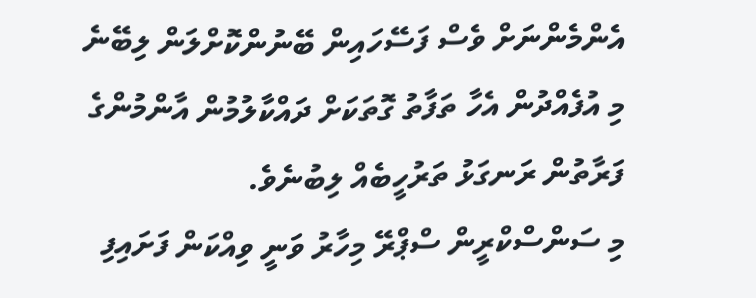އެންމެންނަށް ވެސް ފަސޭހައިން ބޭނުންކޮށްލަން ލިބޭނެ މި އުފެއްދުން އެހާ ތަފާތު ގޮތަކަށް ދައްކާލުމުން އާންމުންގެ ފަރާތުން ރަނގަޅު ތަރުހީބެއް ލިބުނެވެ.
މި ސަންސްކްރީން ސްޕްރޭ މިހާރު ވަނީ ވިއްކަން ފަށައިފި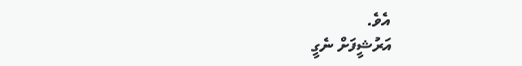އެވެ.
އަރުޝީފަށް ނެގީ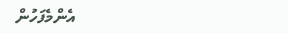އެންމެފަހުން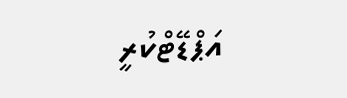އަޕްޑޭޓްކުރީ